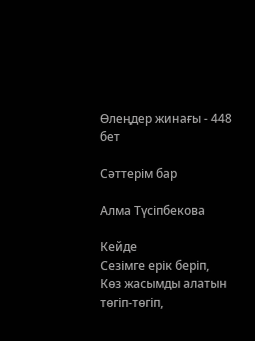Өлеңдер жинағы - 448 бет

Сәттерім бар

Алма Түсіпбекова

Кейде
Сезімге ерік беріп,
Көз жасымды алатын төгіп-төгіп,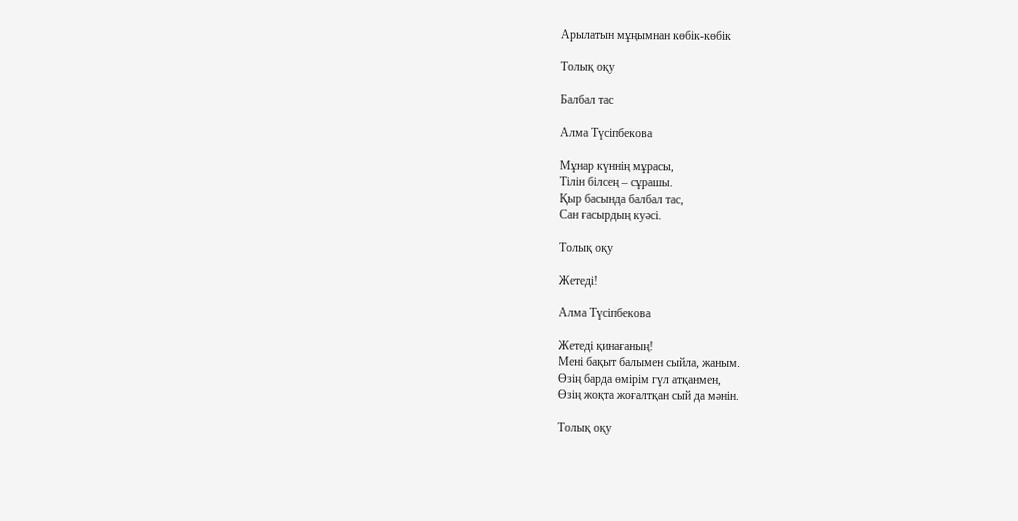Арылатын мұңымнан көбік-көбік

Толық оқу

Балбал тас

Алма Түсіпбекова

Мұнар күннің мұрасы,
Тілін білсең – сұрашы.
Қыр басында балбал тас,
Сан ғасырдың куәсі.

Толық оқу

Жетеді!

Алма Түсіпбекова

Жетеді қинағаның!
Мені бақыт балымен сыйла, жаным.
Өзің барда өмірім гүл атқанмен,
Өзің жоқта жоғалтқан сый да мәнін.

Толық оқу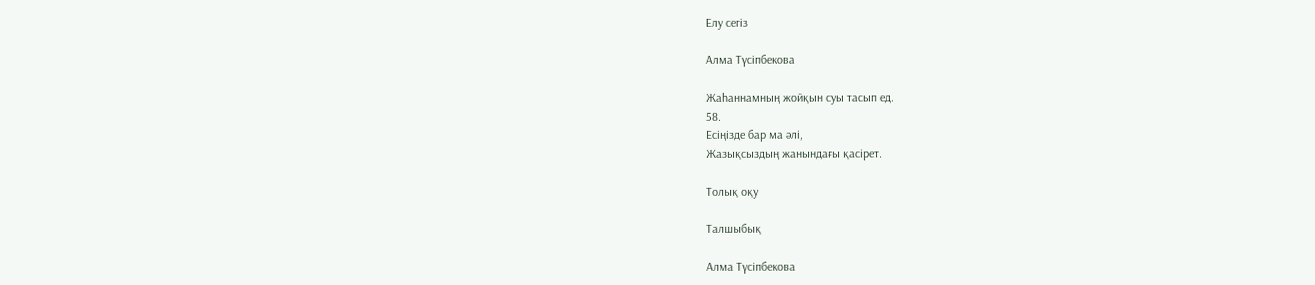Елу сегіз

Алма Түсіпбекова

Жаһаннамның жойқын суы тасып ед.
58.
Есіңізде бар ма әлі,
Жазықсыздың жанындағы қасірет.

Толық оқу

Талшыбық

Алма Түсіпбекова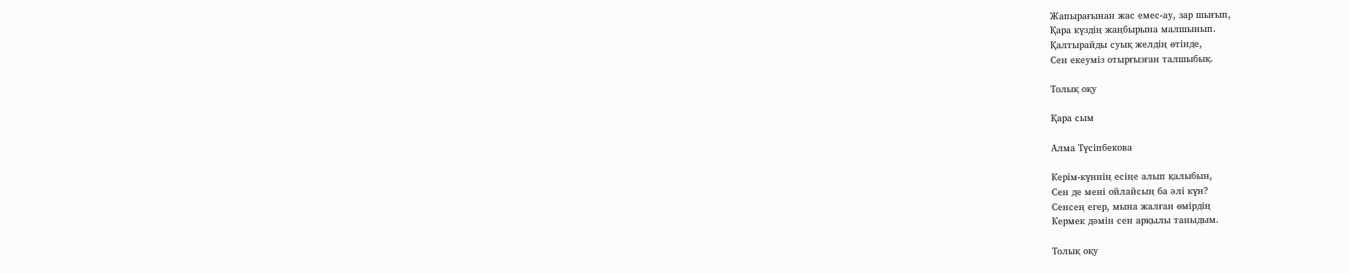Жапырағынан жас емес-ау, зар шығып,
Қара күздің жаңбырына малшынып.
Қалтырайды суық желдің өтінде,
Сен екеуміз отырғызған талшыбық.

Толық оқу

Қара сым

Алма Түсіпбекова

Керім-күннің есіңе алып қалыбын,
Сен де мені ойлайсың ба әлі күн?
Сенсең егер, мына жалған өмірдің
Кермек дәмін сен арқылы таныдым.

Толық оқу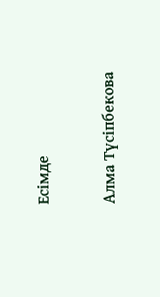Есімде

Алма Түсіпбекова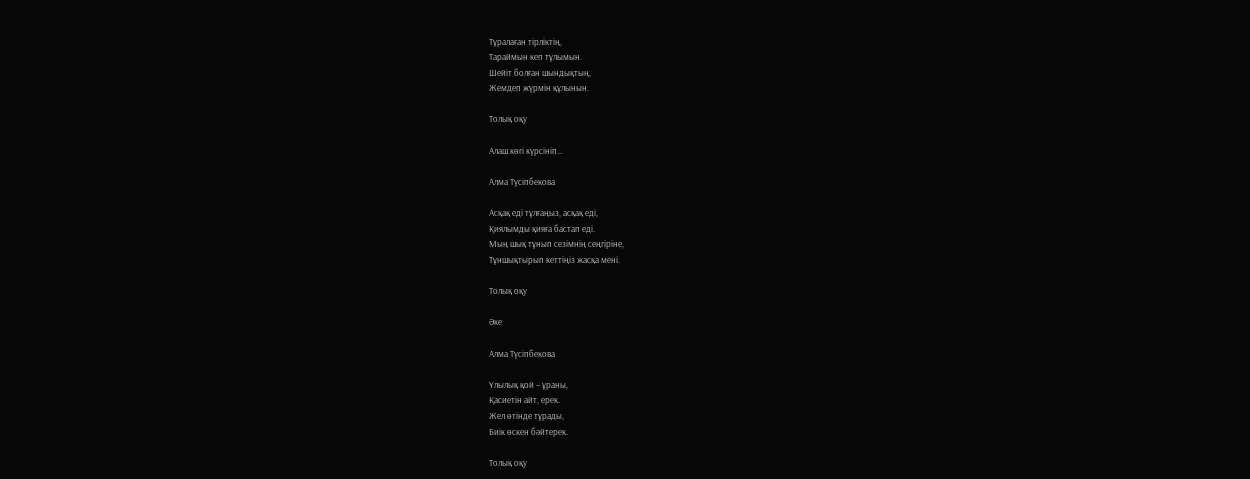Тұралаған тірліктің,
Тараймын кеп тұлымын.
Шейіт болған шындықтың,
Жемдеп жүрмін құлынын.

Толық оқу

Алаш көгі күрсініп…

Алма Түсіпбекова

Асқақ еді тұлғаңыз, асқақ еді,
Қиялымды қияға бастап еді.
Мың шық тұнып сезімнің сеңгіріне,
Тұншықтырып кеттіңіз жасқа мені.

Толық оқу

Әке

Алма Түсіпбекова

Ұлылық қой – ұраны,
Қасиетін айт, ерек.
Жел өтінде тұрады,
Биік өскен бәйтерек.

Толық оқу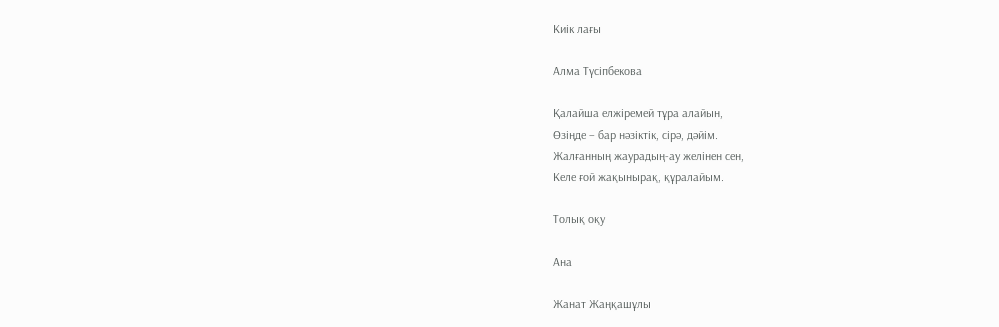Киік лағы

Алма Түсіпбекова

Қалайша елжіремей тұра алайын,
Өзіңде – бар нәзіктік, сірә, дәйім.
Жалғанның жаурадың-ау желінен сен,
Келе ғой жақынырақ, құралайым.

Толық оқу

Ана

Жанат Жаңқашұлы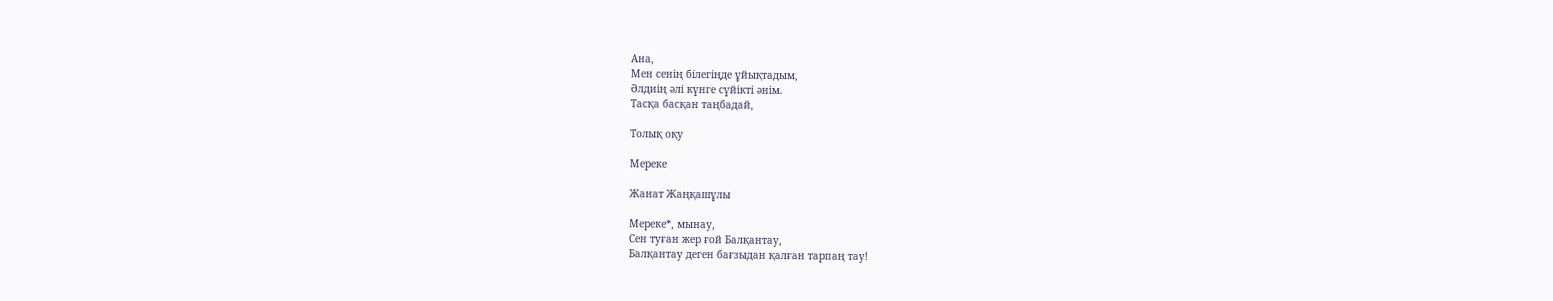Ана,
Мен сенің білегіңде ұйықтадым,
Әлдиің әлі күнге сүйікті әнім.
Тасқа басқан таңбадай,

Толық оқу

Мереке

Жанат Жаңқашұлы

Мереке*, мынау,
Сен туған жер ғой Балқантау,
Балқантау деген бағзыдан қалған тарпаң тау!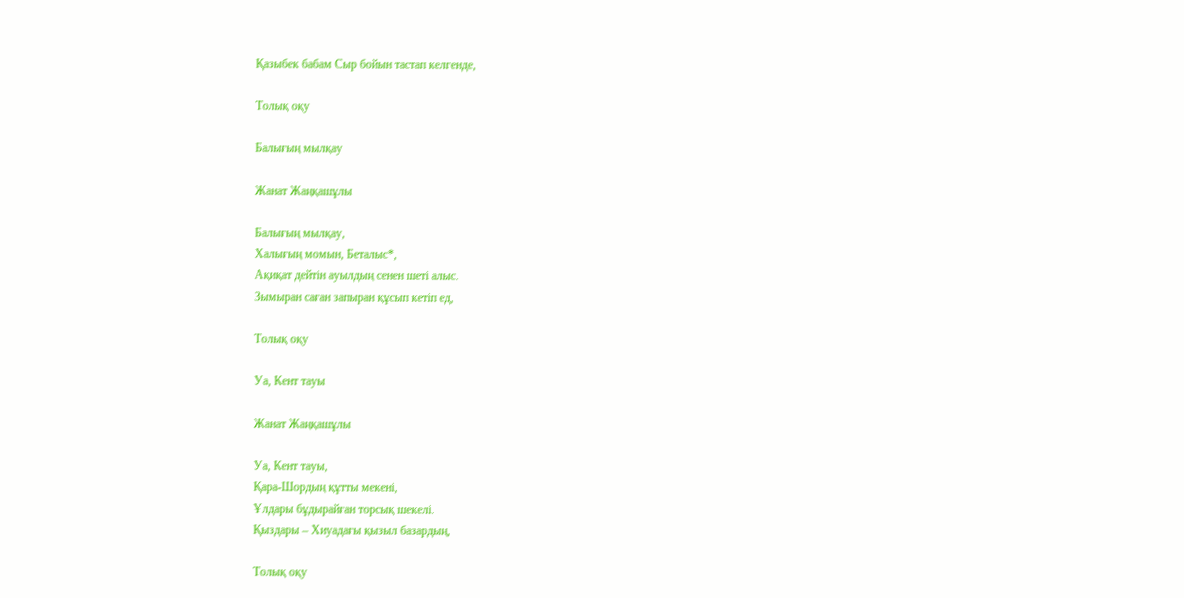Қазыбек бабам Сыр бойын тастап келгенде,

Толық оқу

Балығың мылқау

Жанат Жаңқашұлы

Балығың мылқау,
Халығың момын, Беталыс*,
Ақиқат дейтін ауылдың сенен шеті алыс.
Зымыран саған запыран құсып кетіп ед,

Толық оқу

Уа, Кент тауы

Жанат Жаңқашұлы

Уа, Кент тауы,
Қара-Шордың құтты мекені,
Ұлдары бұдырайған торсық шекелі.
Қыздары – Хиуадағы қызыл базардың,

Толық оқу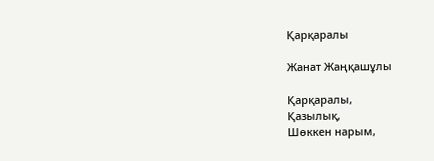Қарқаралы

Жанат Жаңқашұлы

Қарқаралы,
Қазылық,
Шөккен нарым,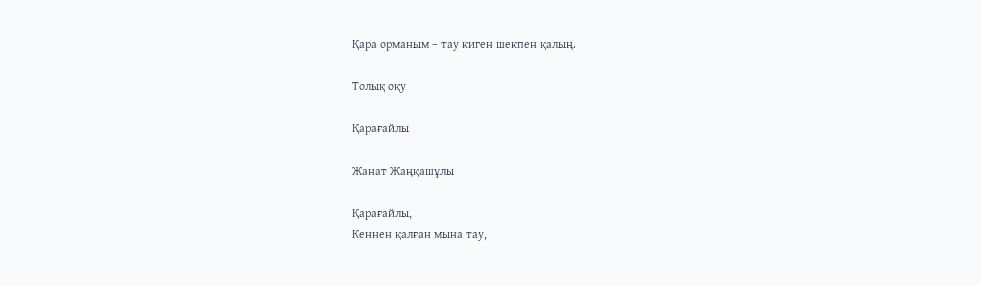Қара орманым – тау киген шекпен қалың.

Толық оқу

Қарағайлы

Жанат Жаңқашұлы

Қарағайлы,
Кеннен қалған мына тау,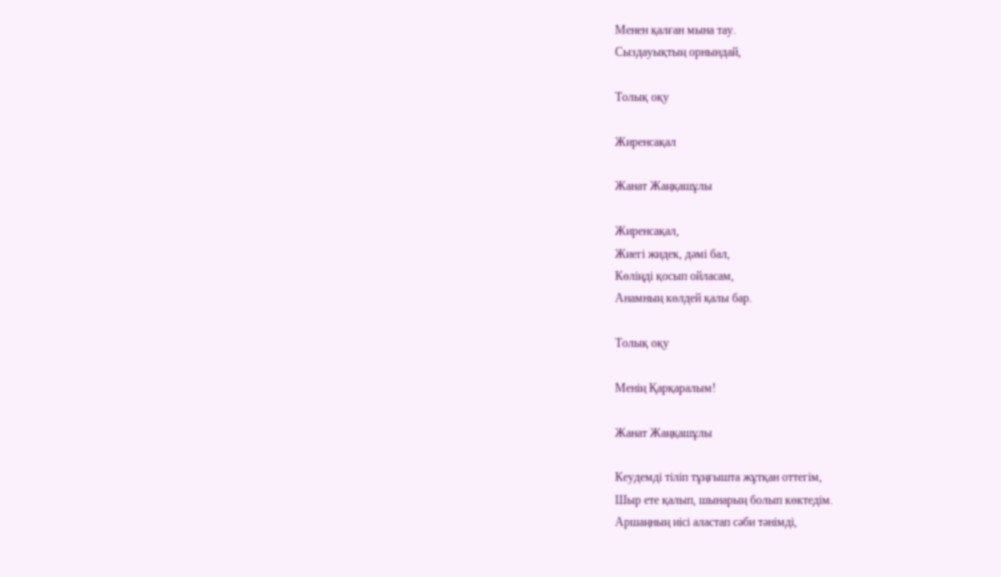Менен қалған мына тау.
Сыздауықтың орнындай,

Толық оқу

Жиренсақал

Жанат Жаңқашұлы

Жиренсақал,
Жиегі жидек, дәмі бал,
Көліңді қосып ойласам,
Анамның көлдей қалы бар.

Толық оқу

Менің Қарқаралым!

Жанат Жаңқашұлы

Кеудемді тіліп тұңғышта жұтқан оттегім,
Шыр ете қалып, шынарың болып көктедім.
Аршаңның иісі аластап сәби тәнімді,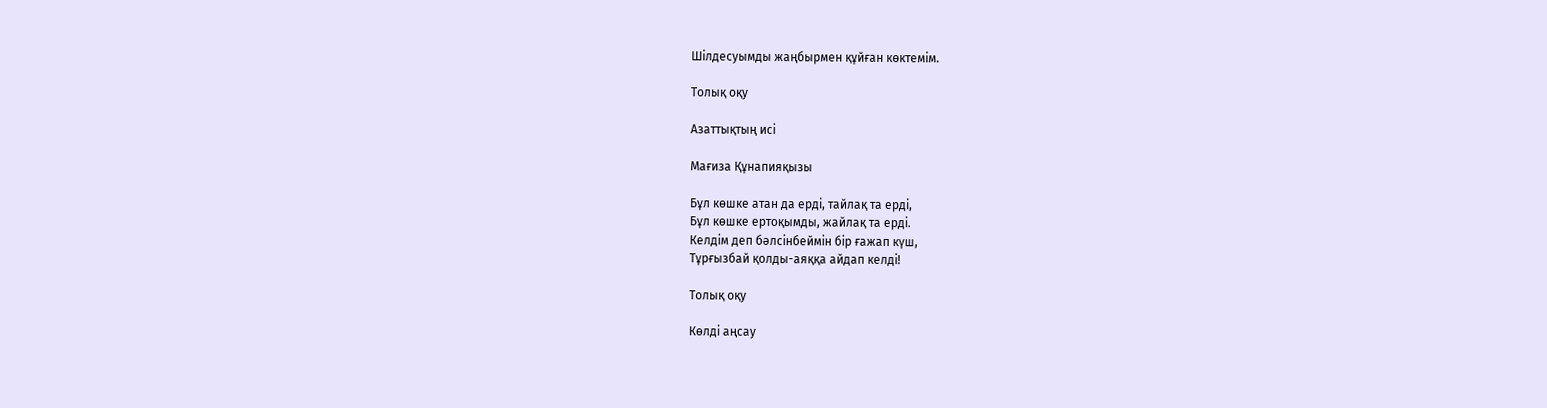Шілдесуымды жаңбырмен құйған көктемім.

Толық оқу

Азаттықтың исі

Мағиза Құнапияқызы

Бұл көшке атан да ерді, тайлақ та ерді,
Бұл көшке ертоқымды, жайлақ та ерді.
Келдім деп бәлсінбеймін бір ғажап күш,
Тұрғызбай қолды-аяққа айдап келді!

Толық оқу

Көлді аңсау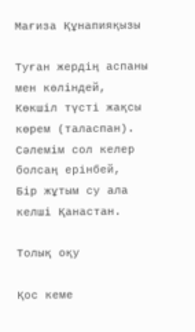Мағиза Құнапияқызы

Туған жердің аспаны мен көліндей,
Көкшіл түсті жақсы көрем (таласпан).
Сәлемім сол келер болсаң ерінбей,
Бір жұтым су ала келші Қанастан.

Толық оқу

Қос кеме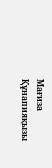Мағиза Құнапияқызы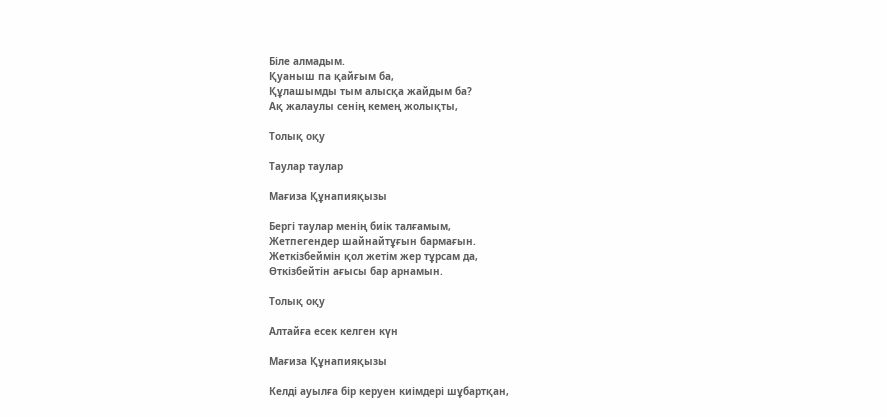Біле алмадым.
Қуаныш па қайғым ба,
Құлашымды тым алысқа жайдым ба?
Ақ жалаулы сенің кемең жолықты,

Толық оқу

Таулар таулар

Мағиза Құнапияқызы

Бергі таулар менің биік талғамым,
Жетпегендер шайнайтұғын бармағын.
Жеткізбеймін қол жетім жер тұрсам да,
Өткізбейтін ағысы бар арнамын.

Толық оқу

Алтайға есек келген күн

Мағиза Құнапияқызы

Келді ауылға бір керуен киімдері шұбартқан,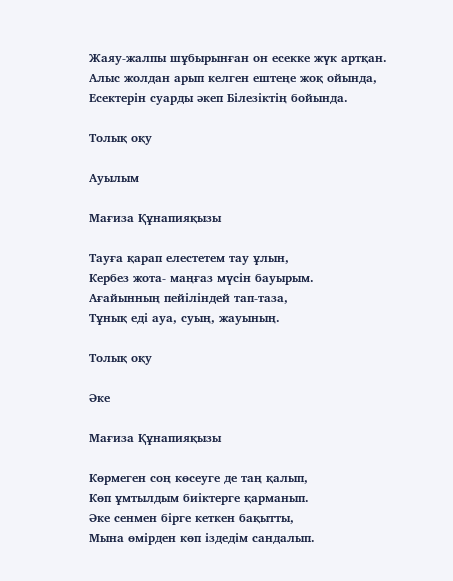Жаяу-жалпы шұбырынған он есекке жүк артқан.
Алыс жолдан арып келген ештеңе жоқ ойында,
Есектерін суарды әкеп Білезіктің бойында.

Толық оқу

Ауылым

Мағиза Құнапияқызы

Тауға қарап елестетем тау ұлын,
Кербез жота- маңғаз мүсін бауырым.
Ағайынның пейіліндей тап-таза,
Тұнық еді ауа, суың, жауының.

Толық оқу

Әке

Мағиза Құнапияқызы

Көрмеген соң көсеуге де таң қалып,
Көп ұмтылдым биіктерге қарманып.
Әке сенмен бірге кеткен бақытты,
Мына өмірден көп іздедім сандалып.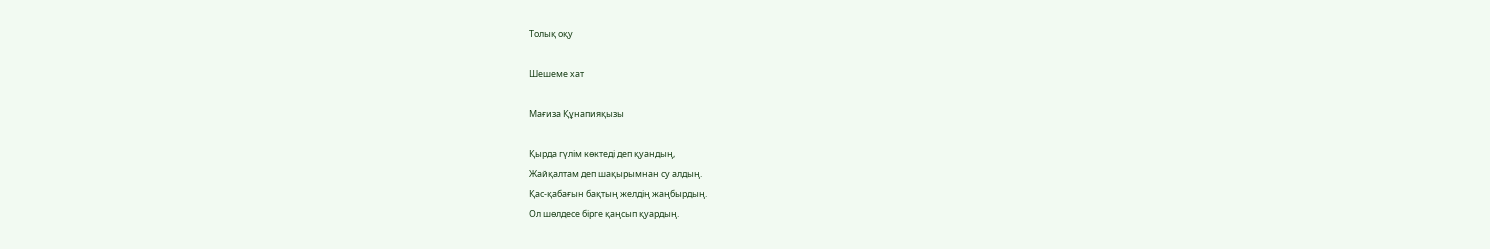Толық оқу

Шешеме хат

Мағиза Құнапияқызы

Қырда гүлім көктеді деп қуандың,
Жайқалтам деп шақырымнан су алдың.
Қас-қабағын бақтың желдің жаңбырдың.
Ол шөлдесе бірге қаңсып қуардың.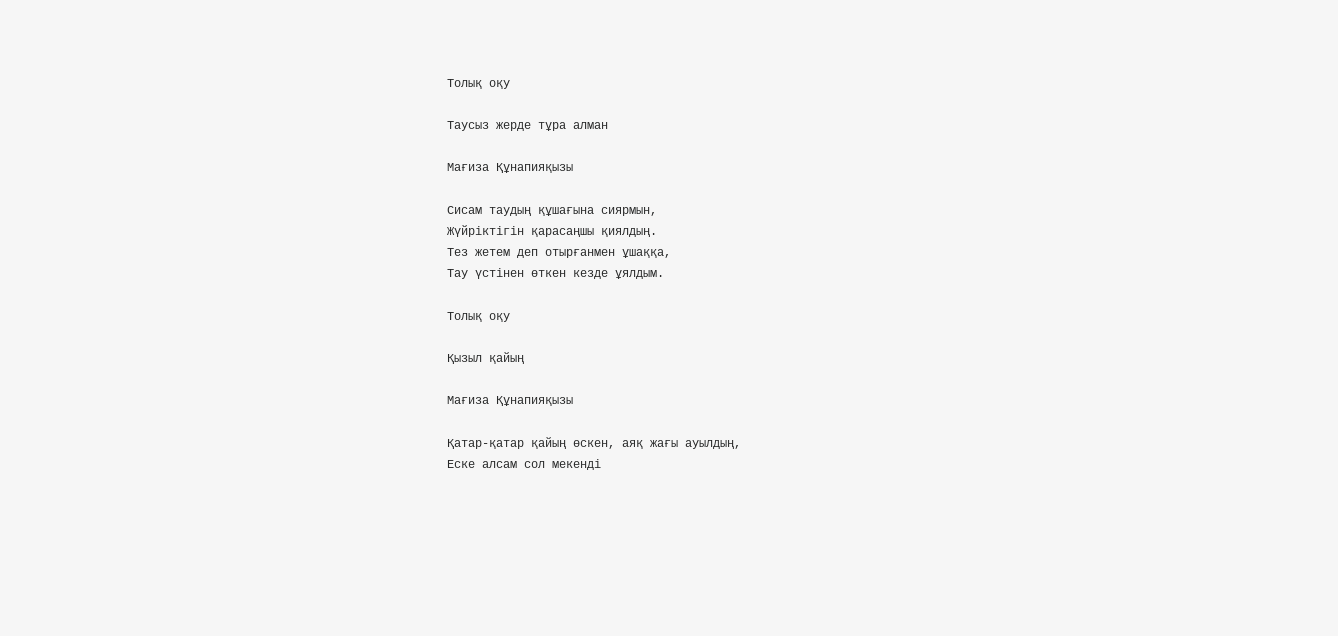Толық оқу

Таусыз жерде тұра алман

Мағиза Құнапияқызы

Сисам таудың құшағына сиярмын,
Жүйріктігін қарасаңшы қиялдың.
Тез жетем деп отырғанмен ұшаққа,
Тау үстінен өткен кезде ұялдым.

Толық оқу

Қызыл қайың

Мағиза Құнапияқызы

Қатар-қатар қайың өскен, аяқ жағы ауылдың,
Еске алсам сол мекенді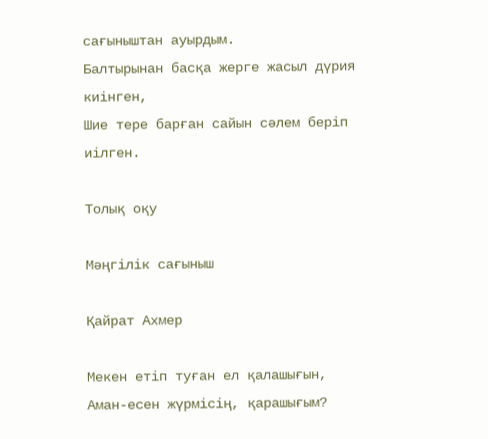сағыныштан ауырдым.
Балтырынан басқа жерге жасыл дүрия киінген,
Шие тере барған сайын сәлем беріп иілген.

Толық оқу

Мәңгілік сағыныш

Қайрат Ахмер

Мекен етіп туған ел қалашығын,
Аман-есен жүрмісің, қарашығым?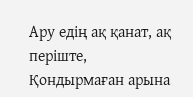Ару едің ақ қанат, ақ періште,
Қондырмаған арына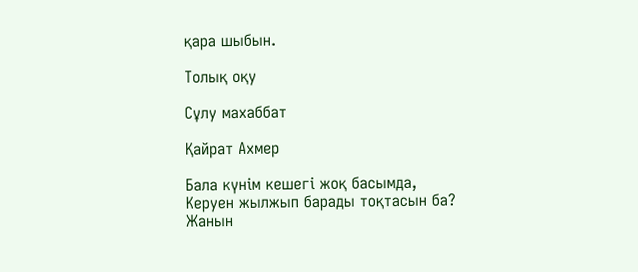қара шыбын.

Толық оқу

Сұлу махаббат

Қайрат Ахмер

Бала күнім кешегі жоқ басымда,
Керуен жылжып барады тоқтасын ба?
Жанын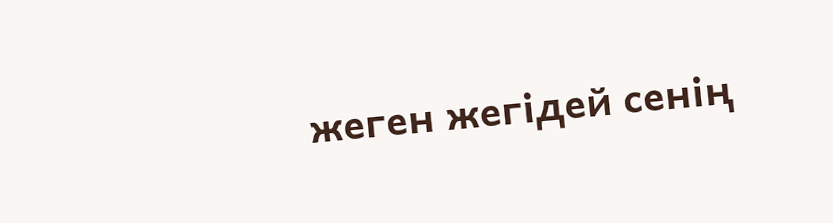жеген жегідей сенің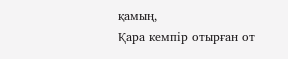қамың,
Қара кемпір отырған от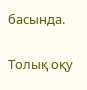басында.

Толық оқу